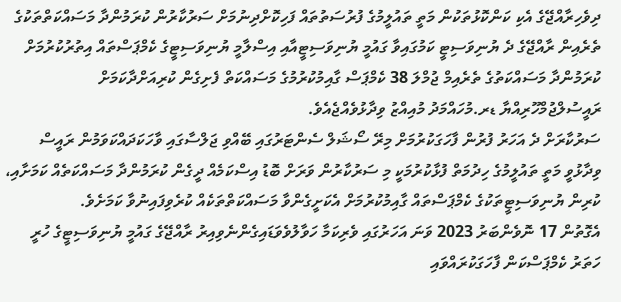ދިވެހިރާއްޖޭގެ އެކި ކަންކޮޅުތަކުން މަތީ ތައުލީމުގެ ފުރުސަތުތައް ފަހިކޮށްދިނުމަށް ސަރުކާރުން ކުރަމުންދާ މަސައްކަތްތަކުގެ ތެރެއިން ރާއްޖޭގެ ދެ ޔުނިވަސިޓީ ކަމުގައިވާ ގައުމީ ޔުނިވަސިޓީއާއި އިސްލާމީ ޔުނިވަސިޓީގެ ކެމްޕަސްތައް އިތުރުކުރުމަށް ކުރަމުންދާ މަސައްކަތުގެ ތެރެއިމް ޖުމްލަ 38 ކެމްޕަސް ގާއިމުކުރުމުގެ މަސައްކަތް ފެށިގެން ކުރިއަށްދާކަމަށް ރައީސުލްޖުމްހޫރިއްޔާ ޑރ.މުހައްމަދު މުއިއްޒު ވިދާޅުވެއްޖެއެވެ.
ސަރުކާރަށް ދެ އަހަރު ފުރުން ފާހަގަކުރުމަށް މިރޭ ސޯޝަލް ސެންޓަރުގައި ބޭއްވި ޖަލްސާގައި ވާހަކަދައްކަވަމުން ރައީސް ވިދާޅުވީ މަތީ ތައުލީމުގެ ހިދުމަތް ފުޅާކުރުމަކީ މި ސަރުކާރުން ވަރަށް ބޮޑު އިސްކަމެއް ދީގެން ކުރަމުންދާ މަސައްކަތެއް ކަމަށާއި، ކުރިން ޔުނިވަސިޓީތަކުގެ ކެމްޕަސްތައް ގާއިމުކުރުމަށް އެކަށީގެންވާ މަސައްކަތްތަކެއް ކުރެވިފައިނުވާ ކަމަށެވެ.
އެގޮތުން 17 ނޮވެންބަރު 2023 ވަނަ އަހަރުގައި ވެރިކަމާ ހަވާލުވެވަޑައިގެންނެވިއިރު ރާއްޖޭގެ ގައުމީ ޔުނިވަސިޓީގެ ހުރީ ހަތަރު ކެމްޕަސްކަން ފާހަގަކުރައްވައި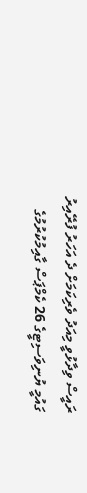ރައީސް ވިދާޅުވީ މިއަދު ވެރިކަމަށް ދެ އަހަރު ފުރޭއިރު ގައުމީ ޔުނިވަސިޓީގެ 26 ކެމްޕަސް ގާއިމުކުރުމުގެ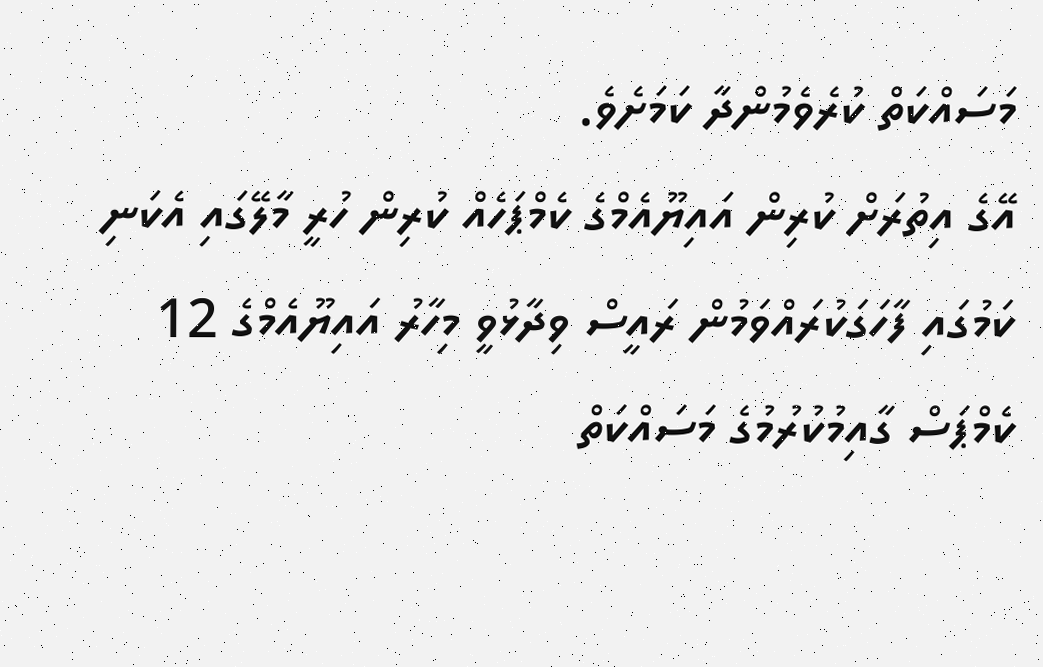މަސައްކަތް ކުރެވެމުންދާ ކަމަށެވެ.
އޭގެ އިތުރަށް ކުރިން އައިޔޫއެމްގެ ކެމްޕަހެއް ކުރިން ހުރީ މާލޭގައި އެކަނި ކަމުގައި ފާހަގަކުރައްވަމުން ރައީސް ވިދާޅުވީ މިހާރު އައިޔޫއެމްގެ 12 ކެމްޕަސް ގާއިމުކުރުމުގެ މަސައްކަތް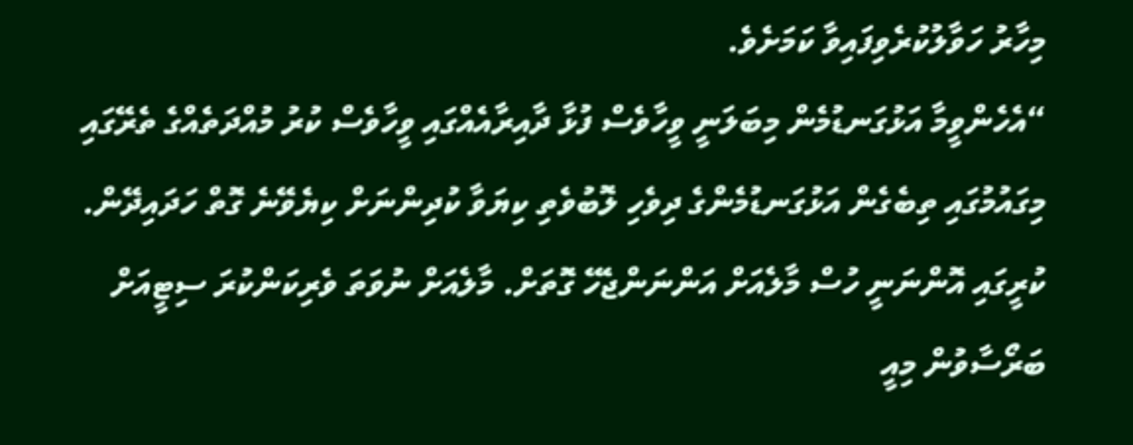މިހާރު ހަވާލުކުރެވިފައިވާ ކަމަށެވެ.
“އެހެންވީމާ އަޅުގަނޑުމެން މިބަލަނީ ވީހާވެސް ފުޅާ ދާއިރާއެއްގައި ވީހާވެސް ކުރު މުއްދަތެއްގެ ތެރޭގައި މިގައުމުގައި ތިބެގެން އަޅުގަނޑުމެންގެ ދިވެހި ލޮބުވެތި ކިޔަވާ ކުދިންނަށް ކިޔެވޭނެ ގޮތް ހަދައިދޭން. ކުރީގައި އޮންނަނީ ހުސް މާލެއަށް އަންނަންޖެހޭ ގޮތަށް. މާލެއަށް ނުވަތަ ވެރިކަންކުރަ ސިޓީއަށް ބަރޯސާވުން މިއީ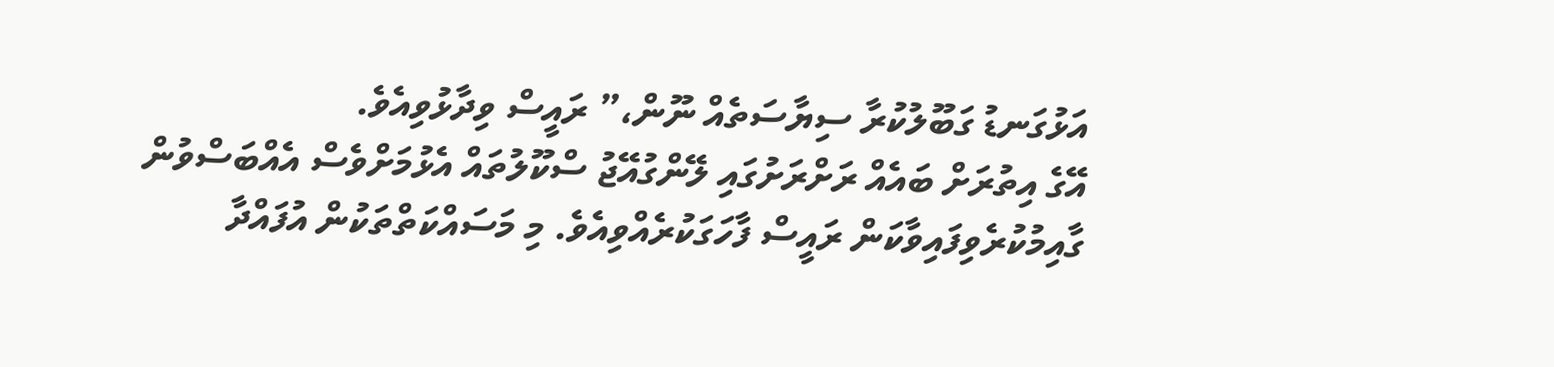އަޅުގަނޑު ގަބޫލުކުރާ ސިޔާސަތެއް ނޫން،” ރައީސް ވިދާޅުވިއެވެ.
އޭގެ އިތުރަށް ބައެއް ރަށްރަށުގައި ލޭންގުއޭޖު ސްކޫލުތައް އެޅުމަށްވެސް އެއްބަސްވުން ގާއިމުކުރެވިފައިވާކަން ރައީސް ފާހަގަކުރެއްވިއެވެ. މި މަސައްކަތްތަކުން އުފައްދާ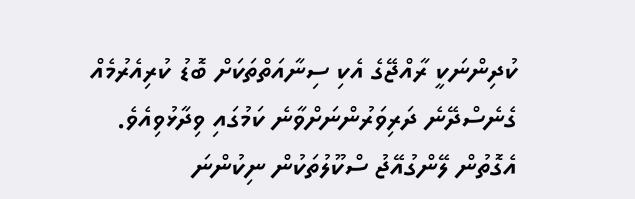ކުދިންނަކީ ރާއްޖޭގެ އެކި ސިނާއަތްތަކަށް ބޮޑު ކުރިއެރުމެއް ގެނެސްދޭނެ ދަރިވަރުންނަށްވާނެ ކަމުގައި ވިދާޅުވިއެވެ.
އެގޮތުން ލޭންގުއޭޖު ސްކޫލުތަކުން ނިކުންނަ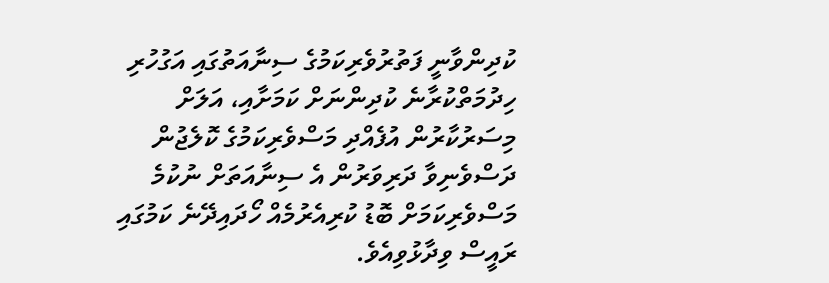ކުދިންވާނީ ފަތުރުވެރިކަމުގެ ސިނާއަތުގައި އަގުހުރި ހިދުމަތްކުރާނެ ކުދިންނަށް ކަމަށާއި، އަލަށް މިސަރުކާރުން އުފެއްދި މަސްވެރިކަމުގެ ކޮލެޖުން ދަސްވެނިވާ ދަރިވަރުން އެ ސިނާއަތަށް ނުކުމެ މަސްވެރިކަމަށް ބޮޑު ކުރިއެރުމެއް ހޯދައިދޭނެ ކަމުގައި ރައީސް ވިދާޅުވިއެވެ.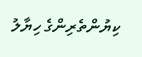ކިޔުންތެރިންގެ ހިޔާލު